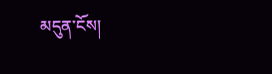མདུན་ངོས།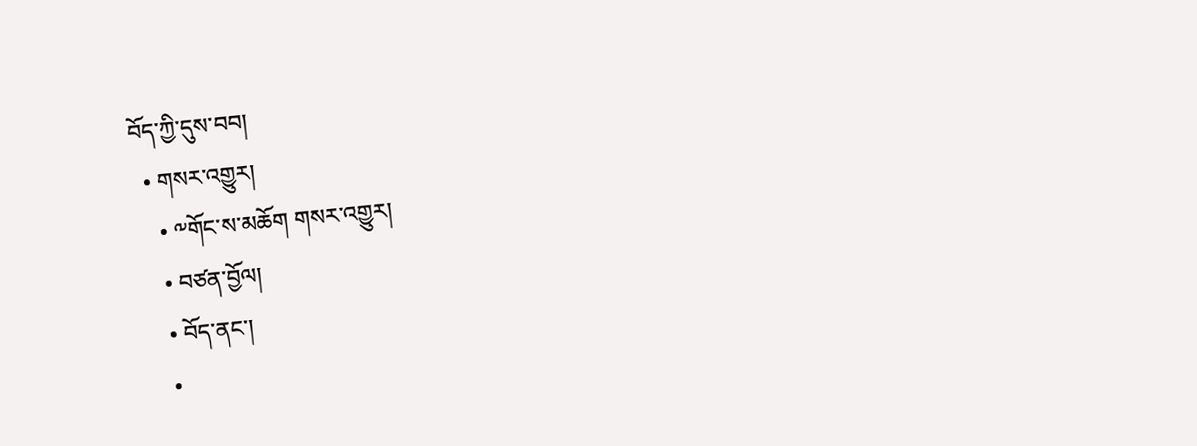བོད་ཀྱི་དུས་བབ།
  • གསར་འགྱུར།
    • ༸གོང་ས་མཆོག གསར་འགྱུར།
    • བཙན་བྱོལ།
    • བོད་ནང་།
    •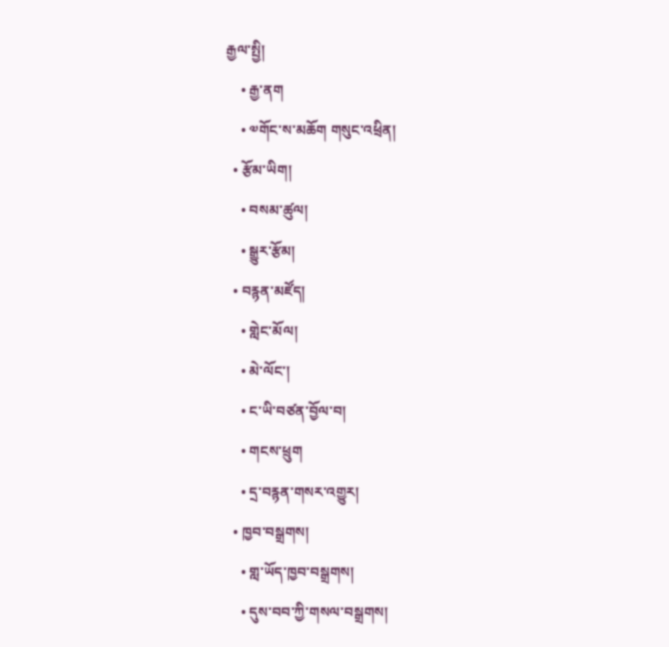རྒྱལ་སྤྱི།
    • རྒྱ་ནག
    • ༧གོང་ས་མཆོག གསུང་འཕྲིན།
  • རྩོམ་ཡིག།
    • བསམ་ཚུལ།
    • སྒྱུར་རྩོམ།
  • བརྙན་མཛོད།
    • གླེང་མོལ།
    • མེ་ལོང་།
    • ང་ཡི་བཙན་བྱོལ་བ།
    • གངས་ཕྲུག
    • དྲ་བརྙན་གསར་འགྱུར།
  • ཁྱབ་བསྒྲགས།
    • གླ་ཡོད་ཁྱབ་བསྒྲགས།
    • དུས་བབ་ཀྱི་གསལ་བསྒྲགས།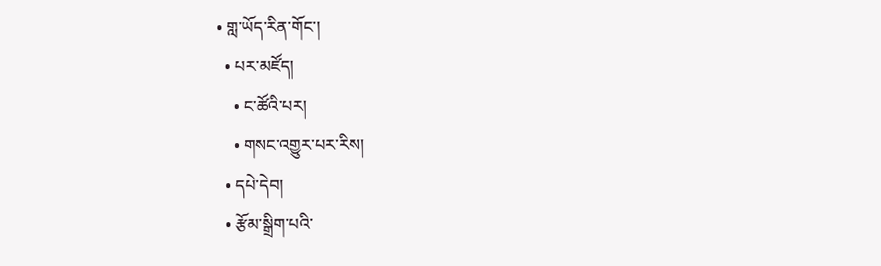• གླ་ཡོད་རིན་གོང་།
  • པར་མཛོད།
    • ང་ཚོའི་པར།
    • གསང་འགྱུར་པར་རིས།
  • དཔེ་དེབ།
  • རྩོམ་སྒྲིག་པའི་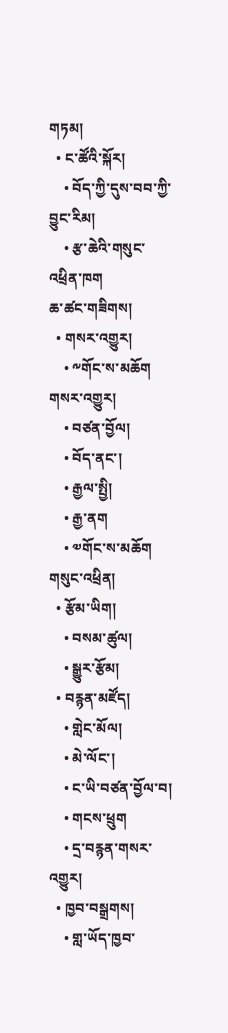གཏམ།
  • ང་ཚོའི་སྐོར།
    • བོད་ཀྱི་དུས་བབ་ཀྱི་བྱུང་རིམ།
    • རྩ་ཆེའི་གསུང་འཕྲིན་ཁག
ཆ་ཚང་གཟིགས།
  • གསར་འགྱུར།
    • ༸གོང་ས་མཆོག གསར་འགྱུར།
    • བཙན་བྱོལ།
    • བོད་ནང་།
    • རྒྱལ་སྤྱི།
    • རྒྱ་ནག
    • ༧གོང་ས་མཆོག གསུང་འཕྲིན།
  • རྩོམ་ཡིག།
    • བསམ་ཚུལ།
    • སྒྱུར་རྩོམ།
  • བརྙན་མཛོད།
    • གླེང་མོལ།
    • མེ་ལོང་།
    • ང་ཡི་བཙན་བྱོལ་བ།
    • གངས་ཕྲུག
    • དྲ་བརྙན་གསར་འགྱུར།
  • ཁྱབ་བསྒྲགས།
    • གླ་ཡོད་ཁྱབ་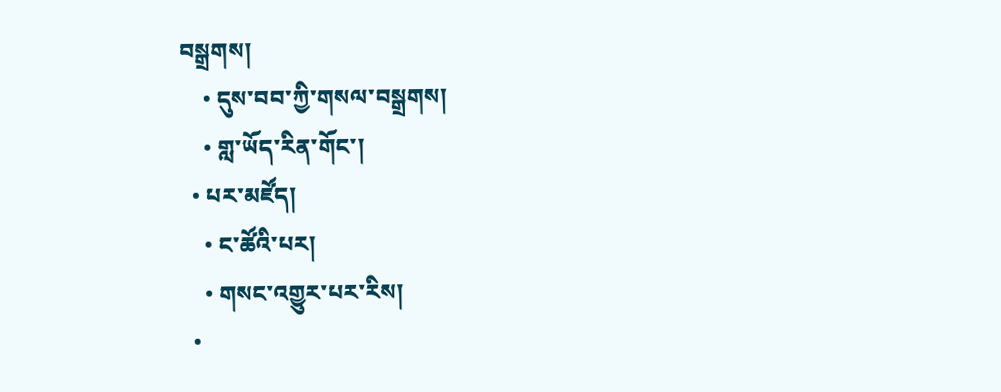བསྒྲགས།
    • དུས་བབ་ཀྱི་གསལ་བསྒྲགས།
    • གླ་ཡོད་རིན་གོང་།
  • པར་མཛོད།
    • ང་ཚོའི་པར།
    • གསང་འགྱུར་པར་རིས།
  •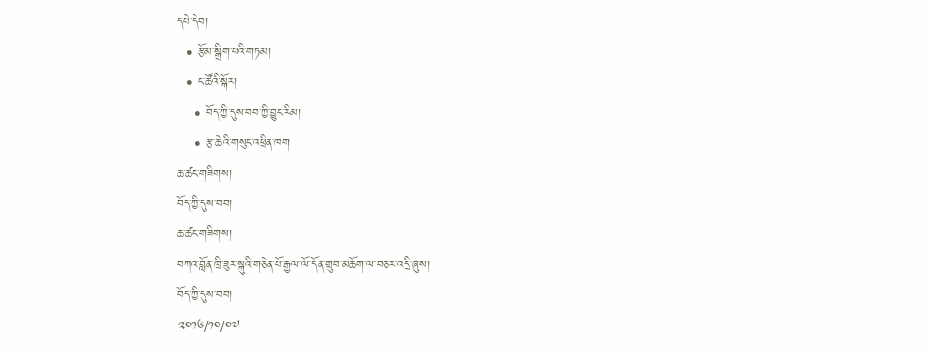དཔེ་དེབ།
  • རྩོམ་སྒྲིག་པའི་གཏམ།
  • ང་ཚོའི་སྐོར།
    • བོད་ཀྱི་དུས་བབ་ཀྱི་བྱུང་རིམ།
    • རྩ་ཆེའི་གསུང་འཕྲིན་ཁག
ཆ་ཚང་གཟིགས།
བོད་ཀྱི་དུས་བབ།
ཆ་ཚང་གཟིགས།
བཀའ་བློན་ཁྲི་ཟུར་སྐུའི་གཅེན་པོ་རྒྱལ་ལོ་དོན་གྲུབ་མཆོག་ལ་བཅར་འདྲི་ཞུས།
བོད་ཀྱི་དུས་བབ།
༢༠༡༦/༡༠/༠༧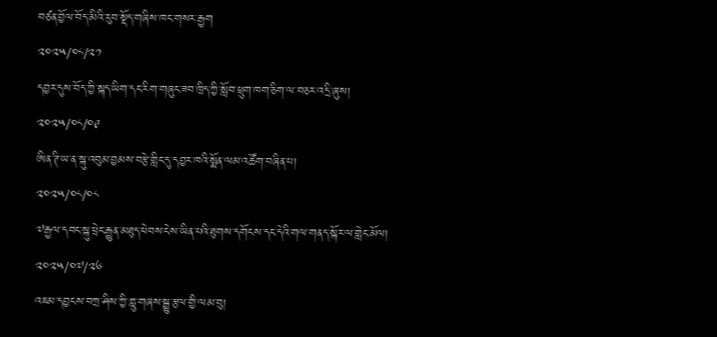བཙན་བྱོལ་བོད་མིའི་རུབ་སྡོད་གཞིས་ཁང་གསར་རྒྱག
༢༠༢༥/༠༨/༢༡
དབྱར་དུས་བོད་ཀྱི་སྐད་ཡིག་དང་རིག་གཞུང་ཟབ་ཁྲིད་ཀྱི་སློབ་ཕྲུག་ཁག་ཅིག་ལ་བཅར་འདྲི་ཞུས།
༢༠༢༥/༠༨/༠༩
ཨིན་ཊི་ཡ་ན་སྐུ་འབུམ་བྱམས་བརྩེ་གླིང་དུ་དབྱར་ཁའི་སྨོན་ལམ་འཚོག་བཞིན་པ།
༢༠༢༥/༠༨/༠༨
༧རྒྱལ་དབང་སྐུ་ཕྲེང་རྒྱུན་མཐུད་ཕེབས་ངེས་ཡིན་པའི་ཐུགས་དགོངས་དང་དེའི་གལ་གནད་སྐོར་ལ་གླེང་མོལ།
༢༠༢༥/༠༧/༢༦
འཇམ་དབྱངས་བཀྲ་ཤིས་ཀྱི་གླུ་གཞས་སྒྱུ་རྩལ་གྱི་ལམ་བུ།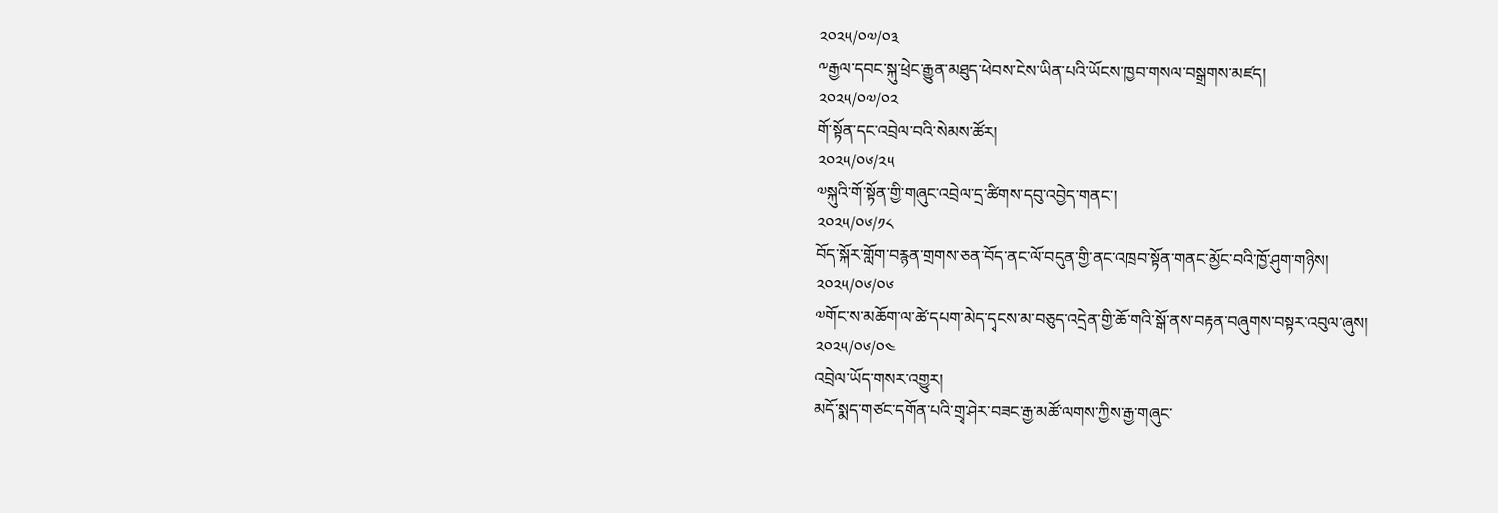༢༠༢༥/༠༧/༠༣
༸རྒྱལ་དབང་སྐུ་ཕྲེང་རྒྱུན་མཐུད་ཕེབས་ངེས་ཡིན་པའི་ཡོངས་ཁྱབ་གསལ་བསྒྲགས་མཛད།
༢༠༢༥/༠༧/༠༢
གོ་སྟོན་དང་འབྲེལ་བའི་སེམས་ཚོར།
༢༠༢༥/༠༦/༢༥
༧སྐུའི་གོ་སྟོན་གྱི་གཞུང་འབྲེལ་དྲ་ཚིགས་དབུ་འབྱེད་གནང་།
༢༠༢༥/༠༦/༡༨
བོད་སྐོར་གློག་བརྙན་གྲགས་ཅན་བོད་ནང་ལོ་བདུན་གྱི་ནང་འཁྲབ་སྟོན་གནང་མྱོང་བའི་ཁྱོ་ཤུག་གཉིས།
༢༠༢༥/༠༦/༠༦
༧གོང་ས་མཆོག་ལ་ཚེ་དཔག་མེད་དྭངས་མ་བཅུད་འདྲེན་གྱི་ཆོ་གའི་སྒོ་ནས་བརྟན་བཞུགས་བསྟར་འབུལ་ཞུས།
༢༠༢༥/༠༦/༠༤
འབྲེལ་ཡོད་གསར་འགྱུར།
མདོ་སྨད་གཙང་དགོན་པའི་གྲྭ་ཤེར་བཟང་རྒྱ་མཚོ་ལགས་ཀྱིས་རྒྱ་གཞུང་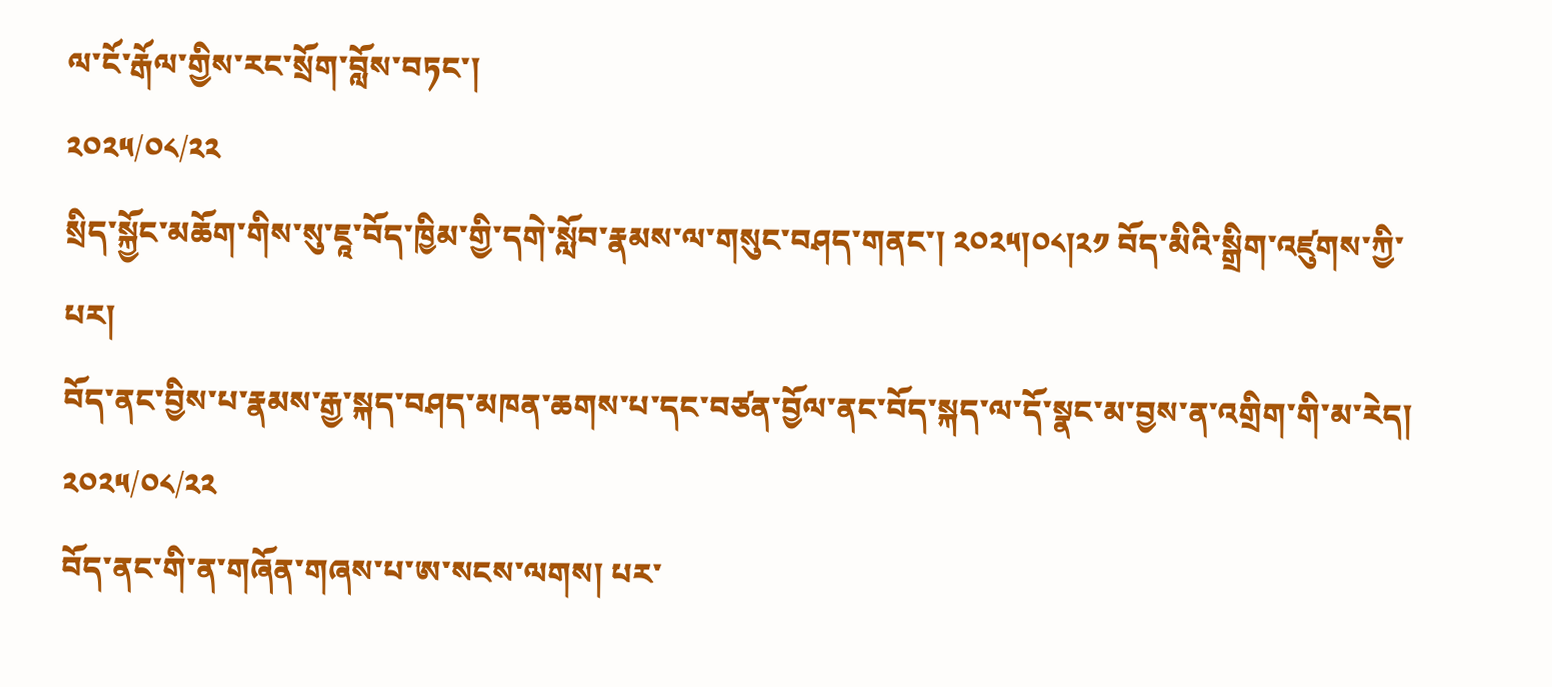ལ་ངོ་རྒོལ་གྱིས་རང་སྲོག་བློས་བཏང་།
༢༠༢༥/༠༨/༢༢
སྲིད་སྐྱོང་མཆོག་གིས་སུ་ཇཱ་བོད་ཁྱིམ་གྱི་དགེ་སློབ་རྣམས་ལ་གསུང་བཤད་གནང་། ༢༠༢༥།༠༨།༢༡ བོད་མིའི་སྒྲིག་འཛུགས་ཀྱི་པར།
བོད་ནང་བྱིས་པ་རྣམས་རྒྱ་སྐད་བཤད་མཁན་ཆགས་པ་དང་བཙན་བྱོལ་ནང་བོད་སྐད་ལ་དོ་སྣང་མ་བྱས་ན་འགྲིག་གི་མ་རེད།
༢༠༢༥/༠༨/༢༢
བོད་ནང་གི་ན་གཞོན་གཞས་པ་ཨ་སངས་ལགས། པར་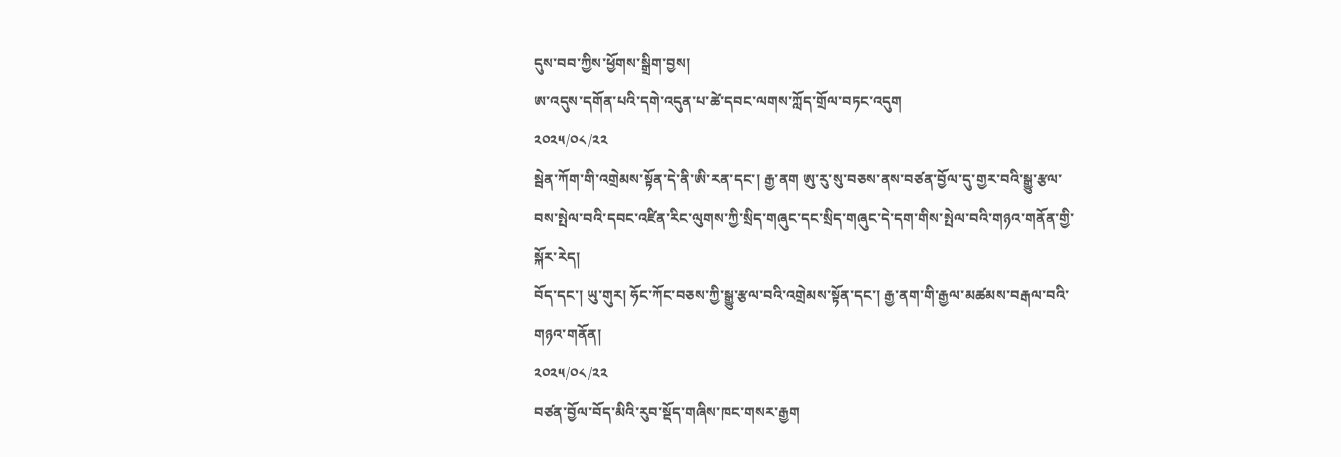དུས་བབ་ཀྱིས་ཕྱོགས་སྒྲིག་བྱས།
ཨ་འདུས་དགོན་པའི་དགེ་འདུན་པ་ཚེ་དབང་ལགས་ཀློད་གྲོལ་བཏང་འདུག
༢༠༢༥/༠༨/༢༢
སྦེན་ཀོག་གི་འགྲེམས་སྟོན་དེ་ནི་ཨི་རན་དང་། རྒྱ་ནག ཨུ་རུ་སུ་བཅས་ནས་བཙན་བྱོལ་དུ་གྱར་བའི་སྒྱུ་རྩལ་བས་སྤེལ་བའི་དབང་འཛིན་རིང་ལུགས་ཀྱི་སྲིད་གཞུང་དང་སྲིད་གཞུང་དེ་དག་གིས་སྤེལ་བའི་གཉའ་གནོན་གྱི་སྐོར་རེད།
བོད་དང་། ཡུ་གུར། ཧོང་ཀོང་བཅས་ཀྱི་སྒྱུ་རྩལ་བའི་འགྲེམས་སྟོན་དང་། རྒྱ་ནག་གི་རྒྱལ་མཚམས་བརྒལ་བའི་གཉའ་གནོན།
༢༠༢༥/༠༨/༢༢
བཙན་བྱོལ་བོད་མིའི་རུབ་སྡོད་གཞིས་ཁང་གསར་རྒྱག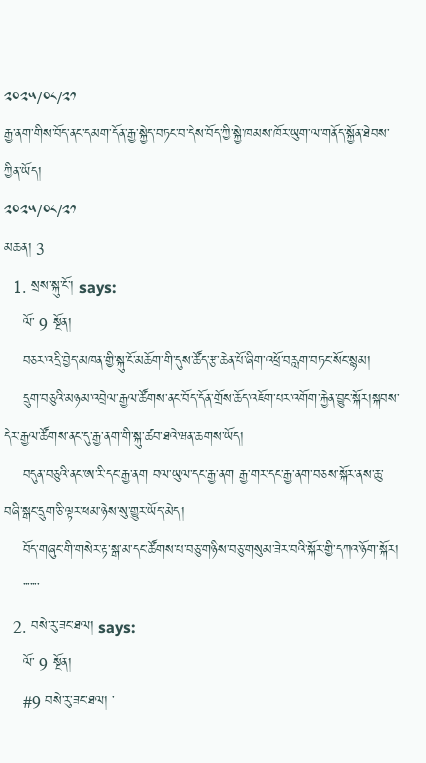༢༠༢༥/༠༨/༢༡
རྒྱ་ནག་གིས་བོད་ནང་དམག་དོན་རྒྱ་སྐྱེད་བཏང་བ་དེས་བོད་ཀྱི་སྐྱེ་ཁམས་ཁོར་ཡུག་ལ་གནོད་སྐྱོན་ཐེབས་ཀྱིན་ཡོད།
༢༠༢༥/༠༨/༢༡
མཆན། 3
  1. སྲས་སྐུ་ངོ་། says:
    ལོ་ 9 སྔོན།
    བཅར་འདྲི་བྱེད་མཁན་གྱི་སྐུ་ངོ་མཆོག་གི་དུས་ཚོད་རྩ་ཆེན་པོ་ཞིག་འཕྲོ་བརླག་བཏང་སོང་སྙམ།
    དྲུག་བཅུའི་མཉམ་འབྲེལ་རྒྱལ་ཚོགས་ནང་བོད་དོན་གྲོས་ཆོད་འཇོག་པར་འགོག་རྐྱེན་བྱུང་སྐོར།སྐབས་དེར་རྒྱལ་ཚོགས་ནང་དུ་རྒྱ་ནག་གི་སྐུ་ཚབ་ཐའེ་ཝན་ཆགས་ཡོད།
    བདུན་བཅུའི་ནང་ཨ་རི་དང་རྒྱ་ནག བལ་ཡུལ་དང་རྒྱ་ནག རྒྱ་གར་དང་རྒྱ་ནག་བཅས་སྐོར་ནས་ཆུ་བཞི་སྒང་དྲུག་ཅི་ལྟར་ཕམ་ཉེས་སུ་གྱུར་ཡོད་མེད།
    བོད་གཞུང་གི་གསེར་རྟ་སྒ་མ་དང་ཚོགས་པ་བཅུ་གཉིས་བཅུ་གསུམ་ཟེར་བའི་སྐོར་གྱི་དཀའ་ཉོག་སྐོར།
    ་་་་་་་
  2. བསེ་རུ་ཟང་ཐལ། says:
    ལོ་ 9 སྔོན།
    #9 བསེ་རུ་ཟང་ཐལ། ་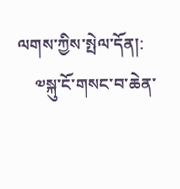ལགས་ཀྱིས་སྤེལ་དོན།:
    ༧སྐུ་ངོ་གསང་བ་ཆེན་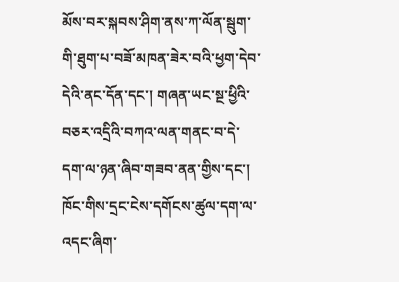མོས་བར་སྐབས་ཤིག་ནས་ཀ་ལོན་སྦུག་གི་ཐུག་པ་བཟོ་མཁན་ཟེར་བའི་ཕྱག་དེབ་དེའི་ནང་དོན་དང་། གཞན་ཡང་སྔ་ཕྱིའི་བཅར་འདྲིའི་བཀའ་ལན་གནང་བ་དེ་དག་ལ་ཉན་ཞིབ་གཟབ་ནན་གྱིས་དང་། ཁོང་གིས་དྲང་ངེས་དགོངས་ཚུལ་དག་ལ་འདང་ཞིག་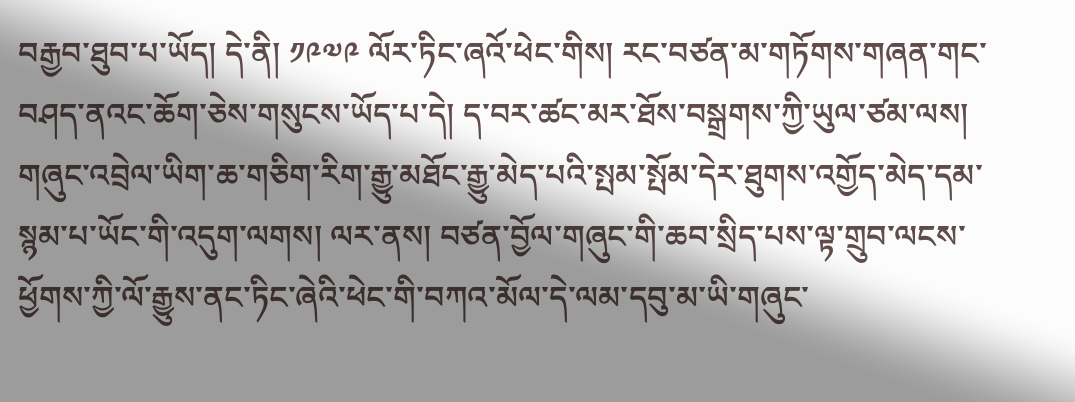བརྒྱབ་ཐུབ་པ་ཡོད། དེ་ནི། ༡༩༧༩ ལོར་ཏིང་ཞའོ་ཕེང་གིས། རང་བཙན་མ་གཏོགས་གཞན་གང་བཤད་ནའང་ཆོག་ཅེས་གསུངས་ཡོད་པ་དེ། ད་བར་ཚང་མར་ཐོས་བསྒྲགས་ཀྱི་ཡུལ་ཙམ་ལས། གཞུང་འབྲེལ་ཡིག་ཆ་གཅིག་རིག་རྒྱུ་མཐོང་རྒྱུ་མེད་པའི་སྤམ་སྤོམ་དེར་ཐུགས་འགྱོད་མེད་དམ་སྙམ་པ་ཡོང་གི་འདུག་ལགས། ལར་ནས། བཙན་བྱོལ་གཞུང་གི་ཆབ་སྲིད་པས་ལྟ་གྲུབ་ལངས་ཕྱོགས་ཀྱི་ལོ་རྒྱུས་ནང་ཏིང་ཞེའི་ཕེང་གི་བཀའ་མོལ་དེ་ལམ་དབུ་མ་ཡི་གཞུང་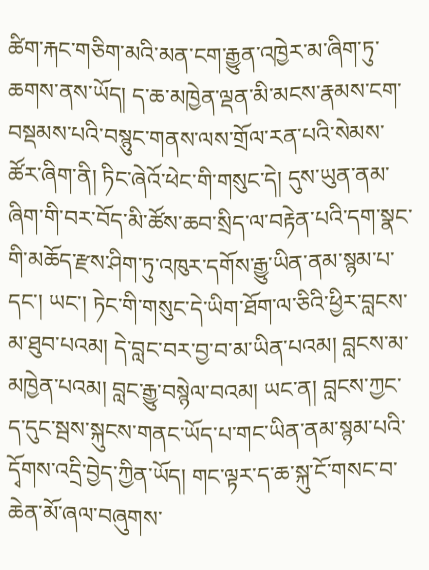ཚིག་རྐང་གཅིག་མའི་མན་ངག་རྒྱུན་འཁྱེར་མ་ཞིག་ཏུ་ཆགས་ནས་ཡོད། ད་ཆ་མཁྱེན་ལྡན་མི་མངས་རྣམས་ངག་བསྡམས་པའི་བསྙུང་གནས་ལས་གྲོལ་རན་པའི་སེམས་ཚོར་ཞིག་ནི། ཏིང་ཞེའོ་ཕེང་གི་གསུང་དེ། དུས་ཡུན་ནམ་ཞིག་གི་བར་བོད་མི་ཚོས་ཆབ་སྲིད་ལ་བརྟེན་པའི་དག་སྣང་གི་མཆོད་རྫས་ཤིག་ཏུ་འཁུར་དགོས་རྒྱུ་ཡིན་ནམ་སྙམ་པ་དང་། ཡང་། ཏེང་གི་གསུང་དེ་ཡིག་ཐོག་ལ་ཅིའི་ཕྱིར་བླངས་མ་ཐུབ་པའམ། དེ་བླང་བར་བྱ་བ་མ་ཡིན་པའམ། བླངས་མ་མཁྱེན་པའམ། བླང་རྒྱུ་བསྙེལ་བའམ། ཡང་ན། བླངས་ཀྱང་ད་དུང་སྦས་སྐུངས་གནང་ཡོད་པ་གང་ཡིན་ནམ་སྙམ་པའི་དྭོགས་འདྲི་བྱེད་ཀྱིན་ཡོད། གང་ལྟར་ད་ཆ་སྐུ་ངོ་གསང་བ་ཆེན་མོ་ཞལ་བཞུགས་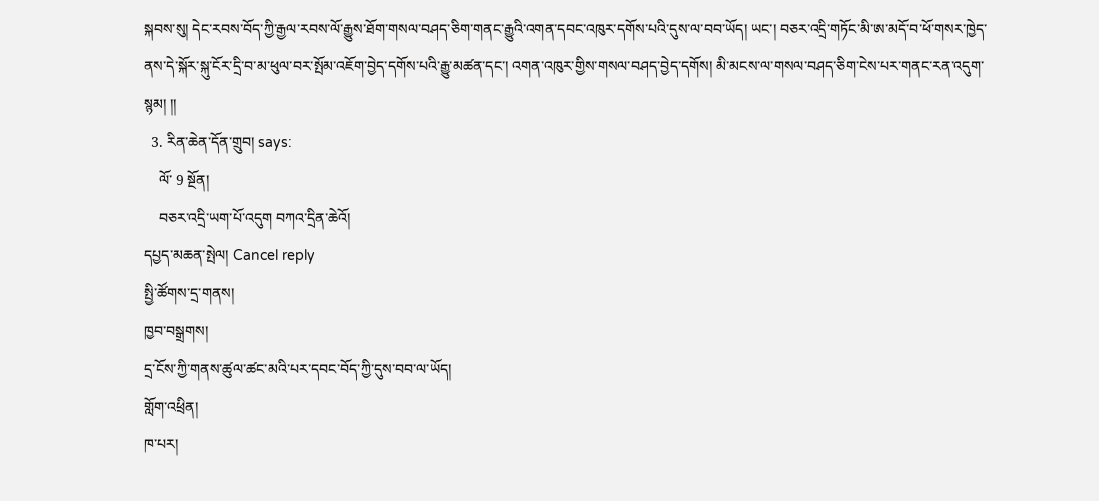སྐབས་སུ། དེང་རབས་བོད་ཀྱི་རྒྱལ་རབས་ལོ་རྒྱུས་ཐོག་གསལ་བཤད་ཅིག་གནང་རྒྱུའི་འགན་དབང་འཁུར་དགོས་པའི་དུས་ལ་བབ་ཡོད། ཡང་། བཅར་འདྲི་གཏོང་མི་ཨ་མདོ་བ་ཕོ་གསར་ཁྱེད་ནས་དེ་སྐོར་སྐུ་ངོར་དྲི་བ་མ་ཕུལ་བར་སྤོམ་འཇོག་བྱེད་དགོས་པའི་རྒྱུ་མཚན་དང་། འགན་འཁུར་གྱིས་གསལ་བཤད་བྱེད་དགོས། མི་མངས་ལ་གསལ་བཤད་ཅིག་ངེས་པར་གནང་རན་འདུག་སྙམ། །།
  3. རིན་ཆེན་དོན་གྲུབ། says:
    ལོ་ 9 སྔོན།
    བཅར་འདྲི་ཡག་པོ་འདུག བཀའ་དྲིན་ཆེའོ།
དཔྱད་མཆན་སྤེལ། Cancel reply
སྤྱི་ཚོགས་དྲ་གནས།
ཁྱབ་བསྒྲགས།
དྲ་ངོས་ཀྱི་གནས་ཚུལ་ཚང་མའི་པར་དབང་བོད་ཀྱི་དུས་བབ་ལ་ཡོད།
གློག་འཕྲིན།
ཁ་པར།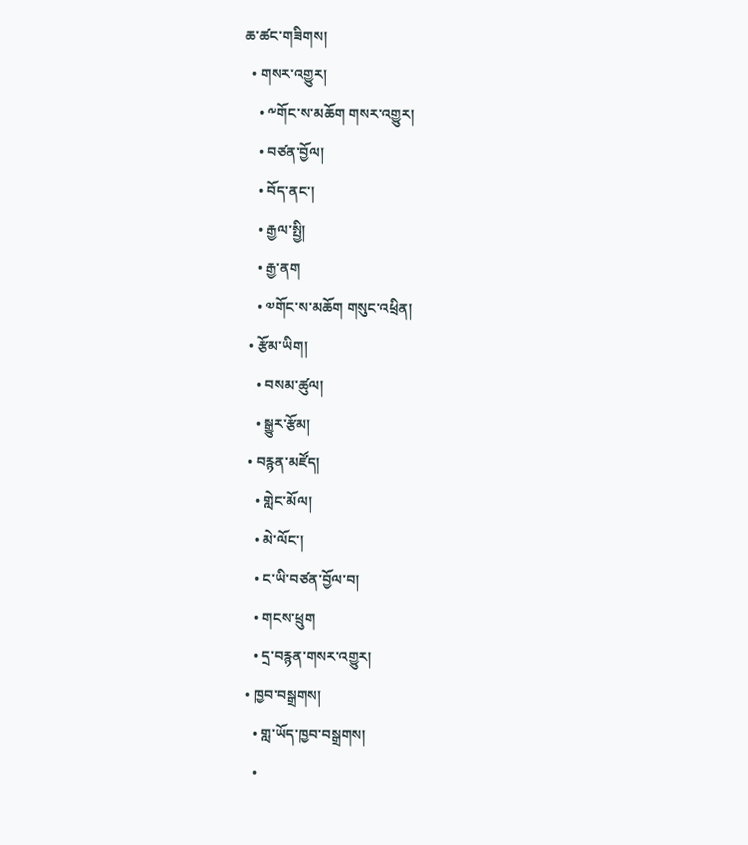ཆ་ཚང་གཟིགས།
  • གསར་འགྱུར།
    • ༸གོང་ས་མཆོག གསར་འགྱུར།
    • བཙན་བྱོལ།
    • བོད་ནང་།
    • རྒྱལ་སྤྱི།
    • རྒྱ་ནག
    • ༧གོང་ས་མཆོག གསུང་འཕྲིན།
  • རྩོམ་ཡིག།
    • བསམ་ཚུལ།
    • སྒྱུར་རྩོམ།
  • བརྙན་མཛོད།
    • གླེང་མོལ།
    • མེ་ལོང་།
    • ང་ཡི་བཙན་བྱོལ་བ།
    • གངས་ཕྲུག
    • དྲ་བརྙན་གསར་འགྱུར།
  • ཁྱབ་བསྒྲགས།
    • གླ་ཡོད་ཁྱབ་བསྒྲགས།
    •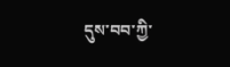དུས་བབ་ཀྱི་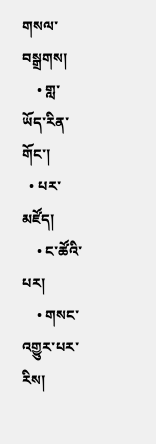གསལ་བསྒྲགས།
    • གླ་ཡོད་རིན་གོང་།
  • པར་མཛོད།
    • ང་ཚོའི་པར།
    • གསང་འགྱུར་པར་རིས།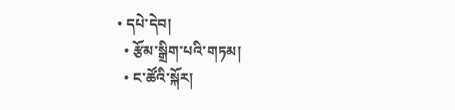• དཔེ་དེབ།
  • རྩོམ་སྒྲིག་པའི་གཏམ།
  • ང་ཚོའི་སྐོར།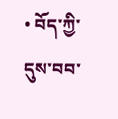• བོད་ཀྱི་དུས་བབ་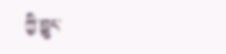ཀྱི་བྱུང་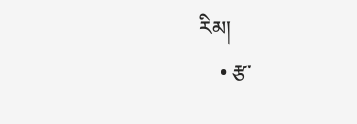རིམ།
    • རྩ་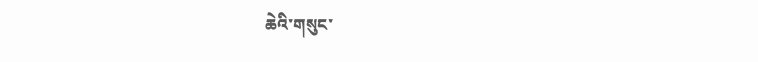ཆེའི་གསུང་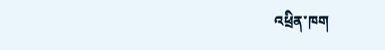འཕྲིན་ཁག